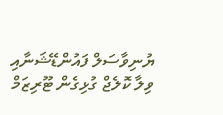ޔުނިވާސަލް ފައުންޑޭޝަނާއި ވިލާ ކޮލެޖް ގުޅިގެން ޓޫރިޒަމް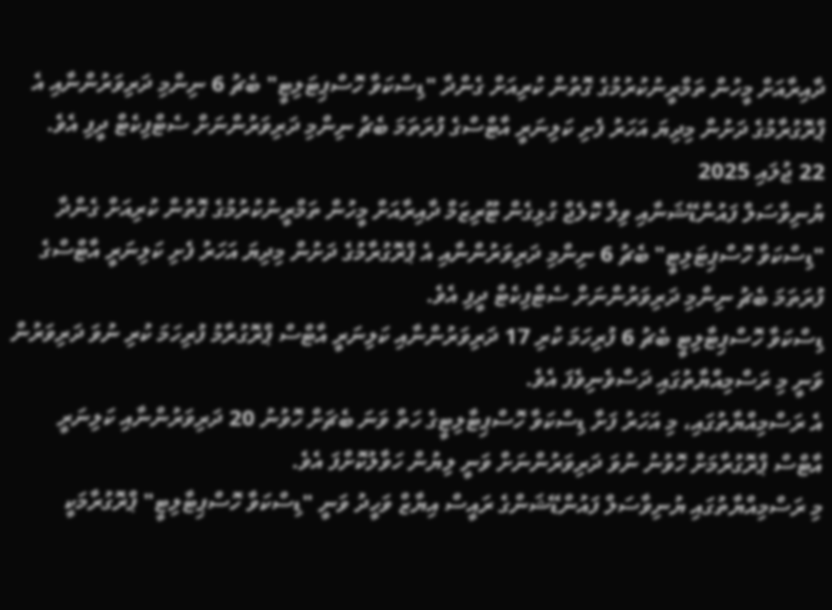ދާއިރާއަށް މީހުން ތަމްރީނުކުރުމުގެ ގޮތުން ކުރިއަށް ގެންދާ "ޑިސްކަވާ ހޮސްޕިޓަލިޓީ" ބެޗު 6 ނިންމި ދަރިވަރުންނާއި އެ ޕްރޮގުރާމުގެ ދަށުން މިދިޔަ އަހަރު ފެށި ކަލިނަރީ އާޓްސްގެ ފުރަތަމަ ބެޗު ނިންމި ދަރިވަރުންނަށް ސެޓްފިކެޓް ދީފި އެވެ.
22 ޖުލައި 2025
ޔުނިވާސަލް ފައުންޑޭޝަނާއި ވިލާ ކޮލެޖް ގުޅިގެން ޓޫރިޒަމް ދާއިރާއަށް މީހުން ތަމްރީނުކުރުމުގެ ގޮތުން ކުރިއަށް ގެންދާ "ޑިސްކަވާ ހޮސްޕިޓަލިޓީ" ބެޗު 6 ނިންމި ދަރިވަރުންނާއި އެ ޕްރޮގުރާމުގެ ދަށުން މިދިޔަ އަހަރު ފެށި ކަލިނަރީ އާޓްސްގެ ފުރަތަމަ ބެޗު ނިންމި ދަރިވަރުންނަށް ސެޓްފިކެޓް ދީފި އެވެ.
ޑިސްކަވާ ހޮސްޕިޓާލިޓީ ބެޗު 6 ފުރިހަމަ ކުރި 17 ދަރިވަރުންނާއި ކަލިނަރީ އާޓްސް ޕްރޮގުރާމު ފުރިހަމަ ކުރި ނުވަ ދަރިވަރުން ވަނީ މި ރަސްމިއްޔާތުގައި ދަސްވެނިވެފަ އެވެ.
އެ ރަސްމިއްޔާތުގައި، މި އަހަރު ފަށާ ޑިސްކަވާ ހޮސްޕިޓާލިޓީގެ ހަތް ވަނަ ބެޗަށް ހޮވުނު 20 ދަރިވަރުންނާއި ކަލިނަރީ އާޓްސް ޕްރޮގުރާމަށް ހޮވުނު ނުވަ ދަރިވަރުންނަށް ވަނީ ލިޔުން ހަވާލުކޮށްފަ އެވެ.
މި ރަސްމިއްޔާތުގައި ޔުނިވާސަލް ފައުންޑޭޝަންގެ ރައީސް އިޔާޒް ވަހީދު ވަނީ "ޑިސްކަވާ ހޮސްޕިޓާލިޓީ" ޕްރޮގުރާމަކީ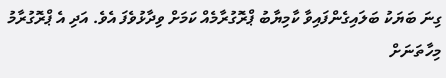ގިނަ ބަޔަކު ބަލައިގެންފައިވާ ކާމިޔާބު ޕްރޮގުރާމެއް ކަމަށް ވިދާޅުވެފަ އެވެ. އަދި އެ ޕްރޮގުރާމު މިހާތަނަށް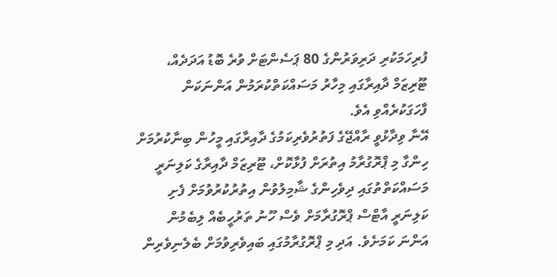ފުރިހަމަކުރި ދަރިވަރުންގެ 80 ޕަސެންޓަށް ވުރެ ބޮޑު އަދަދެއް، ޓޫރިޒަމް ދާއިރާގައި މިހާރު މަސައްކަތްކުރަމުން އަންނަކަން ފާހަގަކުރެއްވި އެވެ.
އޭނާ ވިދާޅުވީ ރާއްޖޭގެ ފަތުރުވެރިކަމުގެ ދާއިރާގައި މީހުން ބިނާކުރުމަށް ހިންގާ މި ޕްރޮގުރާމު އިތުރަށް ފުޅާކޮށް، ޓޫރިޒަމް ދާއިރާގެ ކަލިނަރީ މަސައްކަތްތުގައި ދިވެހިންގެ ޝާމިލުވުން އިތުރުކުރުވުމަށް ފެށި ކަލިނަރީ އާޓްސް ޕްރޮގުރާމަށް ވެސް ހޫނު ތަރުހީބެއް ލިބެމުން އަންނަ ކަމަށެވެ. އަދި މި ޕްރޮގުރާމުގައި ބައިވެރިވުމަށް ބެލެނިވެރިން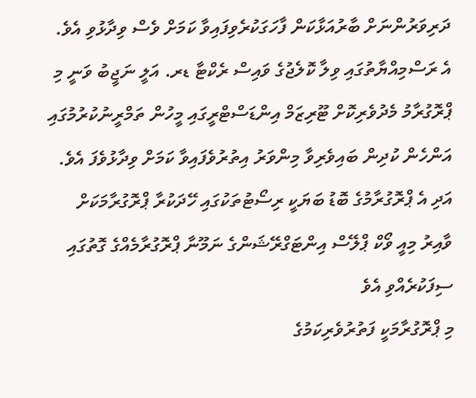ދަރިވަރުންނަށް ބާރުއަޅާކަން ފާހަގަކުރެވިފައިވާ ކަމަށް ވެސް ވިދާޅުވި އެވެ.
އެ ރަސްމިއްޔާތުގައި ވިލާ ކޮލެޖުގެ ވައިސް ރެކްޓާ ޑރ. އަލީ ނަޖީބު ވަނީ މި ޕްރޮގުރާމު މެދުވެރިކޮށް ޓޫރިޒަމް އިންޑަސްޓްރީގައި މީހުން ތަމްރީނުކުރުމުގައި އަންހެން ކުދިން ބައިވެރިވާ މިންވަރު އިތުރުވެފައިވާ ކަމަށް ވިދާޅުވެފަ އެވެ. އަދި އެ ޕްރޮގުރާމުގެ ބޮޑު ބަޔަކީ ރިސޯޓުތަކުގައި ހޭދަކުރާ ޕްރޮގުރާމަކަށް ވާއިރު މިއީ ވޯކް ޕްލޭސް އިންޓަގްރޭޝަންގެ ނަމޫނާ ޕްރޮގުރާމެއްގެ ގޮތުގައި ސިފަކުރެއްވި އެވެ
މި ޕްރޮގުރާމަކީ ފަތުރުވެރިކަމުގެ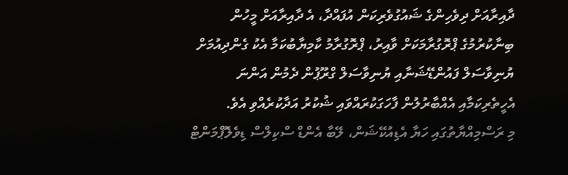ދާއިރާއަށް ދިވެހިންގެ ޝައުގުވެރިކަން އުފައްދާ، އެ ދާއިރާއަށް މީހުން ބިނާކުރުމުގެ ޕްރޮގުރާމަކަށް ވާއިރު، ޕްރޮގުރާމު ކާމިޔާބުކަމާ އެކު ގެންދިއުމަށް ޔުނިވާސަލް ފައުންޑޭޝަނާއި ޔުނިވާސަލް ގްރޫޕުން ދެމުން އަންނަ އެހީތެރިކަމާއި އެއްބާރުލުން ފާހަގަކުރައްވައި ޝުކުރު އަދާކުރެއްވި އެވެ.
މި ރަސްމިއްޔާތުގައި ހަޔާ އެޑިއުކޭޝަން، ލޭބާ އެންޑް ސްކިލްސް ޑިވެލޮޕްމަންޓް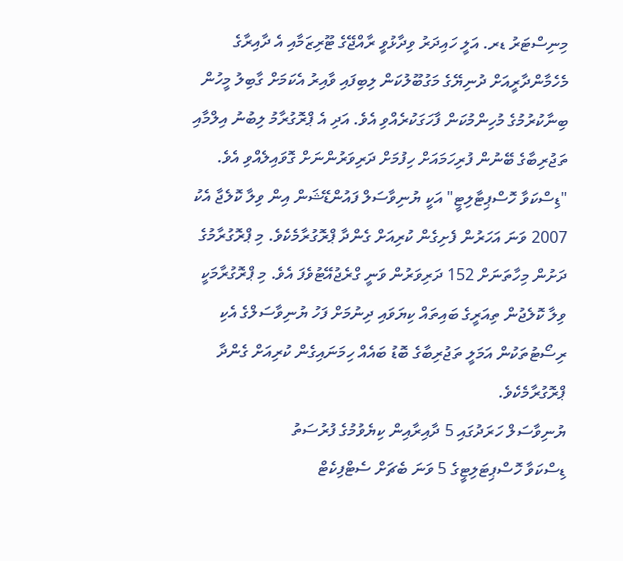މިނިސްޓަރު ޑރ. އަލީ ހައިދަރު ވިދާޅުވީ ރާއްޖޭގެ ޓޫރިޒަމާއި އެ ދާއިރާގެ މެހެމާންދާރީއަށް ދުނިޔޭގެ މަގުބޫލުކަން ލިބިފައި ވާއިރު އެކަމަށް ގާބިލު މީހުން ބިނާކުރުމުގެ މުހިންމުކަން ފާހަގަކުރެއްވި އެވެ. އަދި އެ ޕްރޮގުރާމު ލިބުނު އިލްމާއި ތަޖުރިބާގެ ބޭނުން ފުރިހަމައަށް ހިފުމަށް ދަރިވަރުންނަށް ގޮވައިލެއްވި އެވެ.
"ޑިސްކަވާ ހޮސްޕިޓާލިޓީ" އަކީ ޔުނިވާސަލް ފައުންޑޭޝަން އިން ވިލާ ކޮލެޖާ އެކު 2007 ވަނަ އަހަރުން ފެށިގެން ކުރިއަށް ގެންދާ ޕްރޮގުރާމެކެވެ. މި ޕްރޮގުރާމުގެ ދަށުން މިހާތަނަށް 152 ދަރިވަރުން ވަނީ ގްރެޖުއޭޓުވެފަ އެވެ. މި ޕްރޮގުރާމަކީ ވިލާ ކޮލެޖުން ތިއަރީގެ ބައިތައް ކިޔަވައި ދިނުމަށް ފަހު ޔުނިވާސަލްގެ އެކި ރިސޯޓުތަކުން އަމަލީ ތަޖުރިބާގެ ބޮޑު ބައެއް ހިމަނައިގެން ކުރިއަށް ގެންދާ ޕްރޮގުރާމެކެވެ.
ޔުނިވާސަލް ހަރަދުގައި 5 ދާއިރާއިން ކިޔެވުމުގެ ފުރުސަތު
ޑިސްކަވާ ހޮސްޕިޓަލިޓީގެ 5 ވަނަ ބެޗަށް ސެޓްފިކެޓް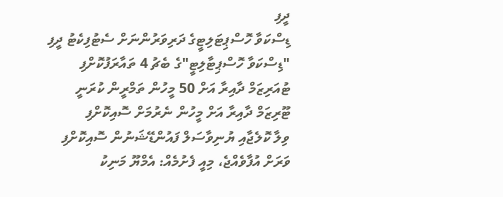ދީފި
ޑިސްކަވާ ހޮސްޕިޓަލިޓީގެ ދަރިވަރުންނަށް ސެޓުފިކެޓު ދީފި
"ޑިސްކަވާ ހޮސްޕިޓާލިޓީ"ގެ ބެޗު 4 ތައާރަފުކޮށްފި
ޓުއަރިޒަމް ދާއިރާ އަށް 50 މީހުން ތަމްރީން ކުރަނީ
ޓޫރިޒަމް ދާއިރާ އަށް މީހުން ނެރުމަށް ސޮއިކޮށްފި
ވިލާ ކޮލެޖާއި ޔުނިވާސަލް ފައުންޑޭޝަނުން ސޮއިކޮށްފި
ވަރަށް އުފާވެއްޖެ، މިއީ ފެށުމެއް: އެމްޔޫ މަނިކު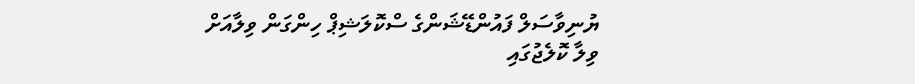ޔުނިވާސަލް ފައުންޑޭޝަންގެ ސްކޮލަޝިޕް ހިންގަން ވިލާއަށް
ވިލާ ކޮލެޖުގައި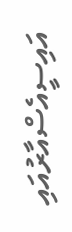އައިސީއެސްއާރުއައި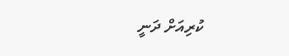ކުރިއަށް ދަނީ